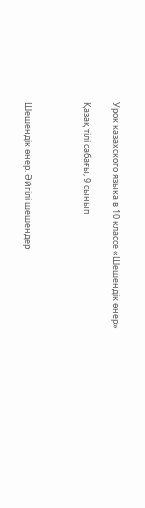Урок казахского языка в 10 классе «Шешендік өнер»

Қазақ тілі сабағы, 9 сынып



Шешендік өнер. Әйгілі шешендер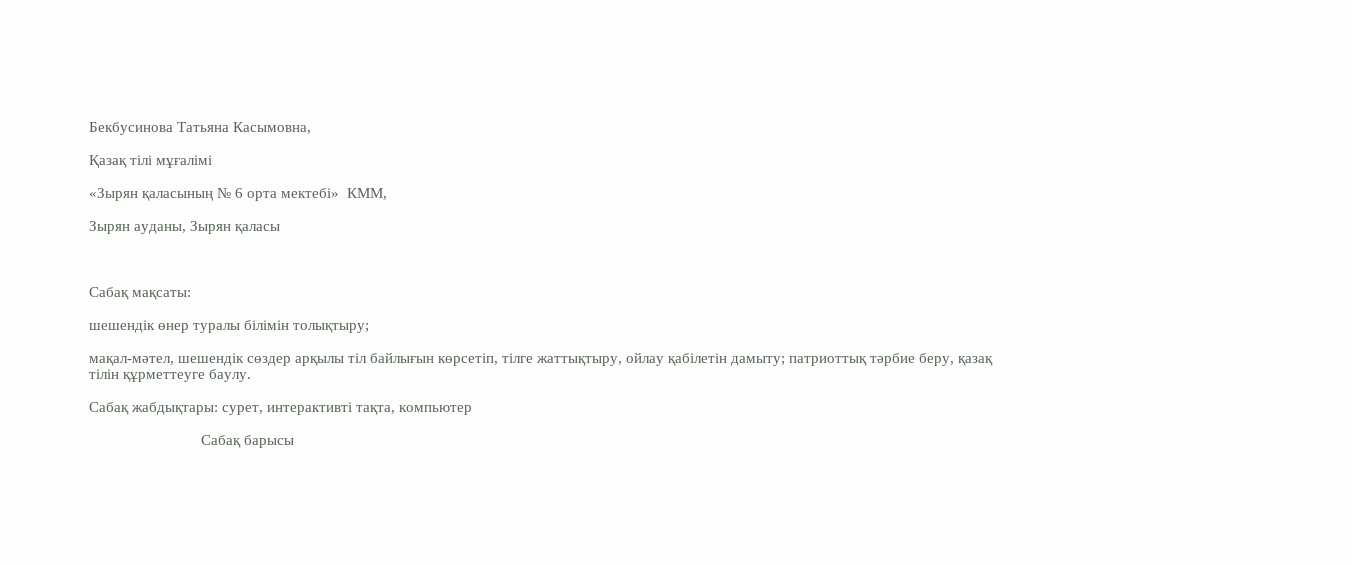Бекбусинова Татьяна Касымовна,

Қазақ тілі мұғалімі

«Зырян қаласының № 6 орта мектебі»  КММ,

Зырян ауданы, Зырян қаласы



Сабақ мақсаты:

шешендік өнер туралы білімін толықтыру;

мақал-мәтел, шешендік сөздер арқылы тіл байлығын көрсетіп, тілге жаттықтыру, ойлау қабілетін дамыту; патриоттық тәрбие беру, қазақ тілін құрметтеуге баулу.

Сабақ жабдықтары: сурет, интерактивті тақта, компьютер

                            Сабақ барысы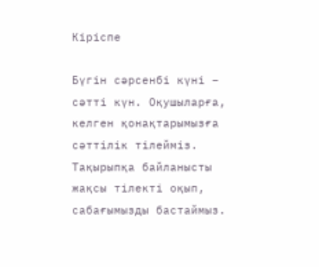Кіріспе

Бүгін сәрсенбі күні – сәтті күн. Оқушыларға, келген қонақтарымызға сәттілік тілейміз. Тақырыпқа байланысты жақсы тілекті оқып, сабағымызды бастаймыз.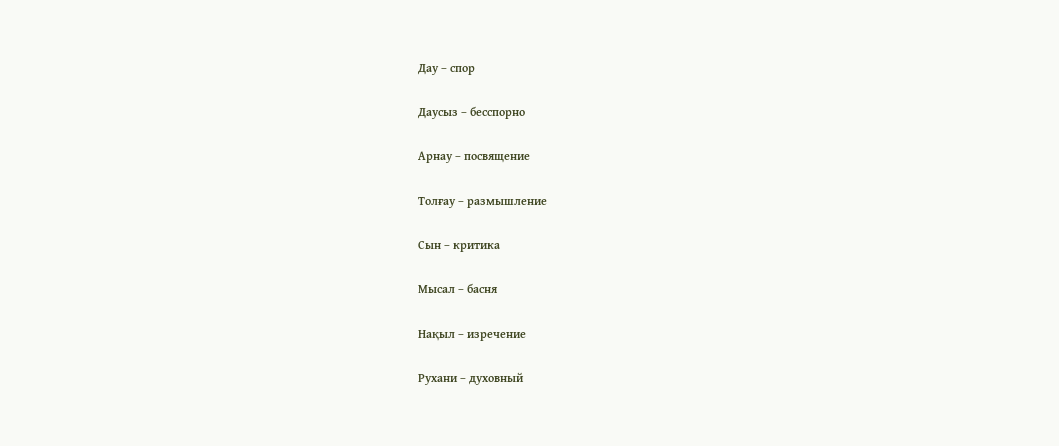Дау – спор

Даусыз – бесспорно

Арнау – посвящение

Толғау – размышление

Сын – критика

Мысал – басня

Нақыл – изречение

Рухани – духовный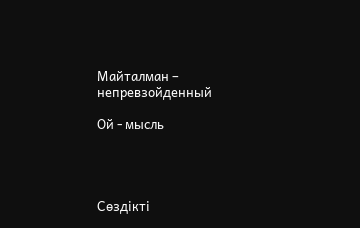Майталман – непревзойденный

Ой - мысль




Сөздікті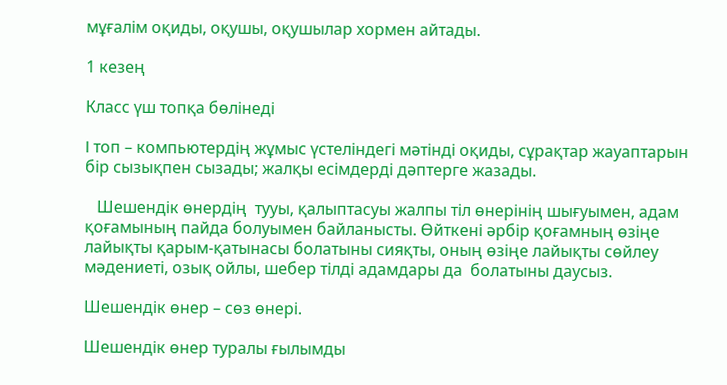мұғалім оқиды, оқушы, оқушылар хормен айтады.

1 кезең

Класс үш топқа бөлінеді

I топ – компьютердің жұмыс үстеліндегі мәтінді оқиды, сұрақтар жауаптарын бір сызықпен сызады; жалқы есімдерді дәптерге жазады.

   Шешендік өнердің  тууы, қалыптасуы жалпы тіл өнерінің шығуымен, адам қоғамының пайда болуымен байланысты. Өйткені әрбір қоғамның өзіңе лайықты қарым-қатынасы болатыны сияқты, оның өзіңе лайықты сөйлеу мәдениеті, озық ойлы, шебер тілді адамдары да  болатыны даусыз.

Шешендік өнер – сөз өнері.

Шешендік өнер туралы ғылымды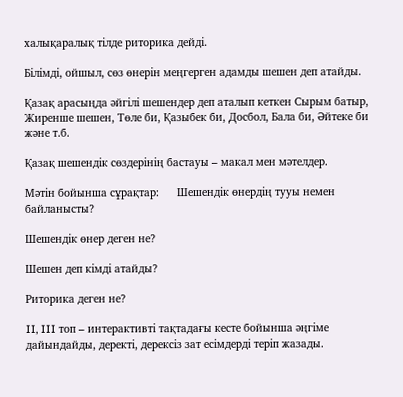халықаралық тілде риторика дейді.

Білімді, ойшыл, сөз өнерін меңгерген адамды шешен деп атайды.

Қазақ арасыңда әйгілі шешендер деп аталып кеткен Сырым батыр, Жиренше шешен, Төле би, Қазыбек би, Досбол, Бала би, Әйтеке би және т.б.

Қазақ шешендік сөздерінің бастауы – макал мен мәтелдер.

Мәтін бойынша сұрақтар:      Шешендік өнердің тууы немен байланысты?

Шешендік өнер деген не?

Шешен деп кімді атайды?

Риторика деген не?

II, III топ – интерактивті тақтадағы кесте бойынша әңгіме дайындайды, деректі, дерексіз зат есімдерді теріп жазады.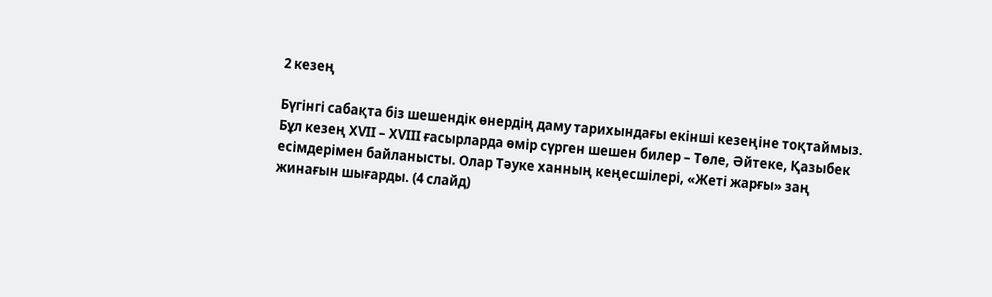2 кезең

Бүгінгі сабақта біз шешендік өнердің даму тарихындағы екінші кезеңіне тоқтаймыз. Бұл кезең XVII – XVIII ғасырларда өмір сүрген шешен билер – Төле, Әйтеке, Қазыбек есімдерімен байланысты. Олар Тәуке ханның кеңесшілері, «Жеті жарғы» заң жинағын шығарды. (4 слайд)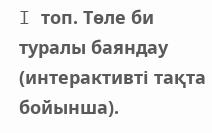I топ. Төле би туралы баяндау (интерактивті тақта бойынша).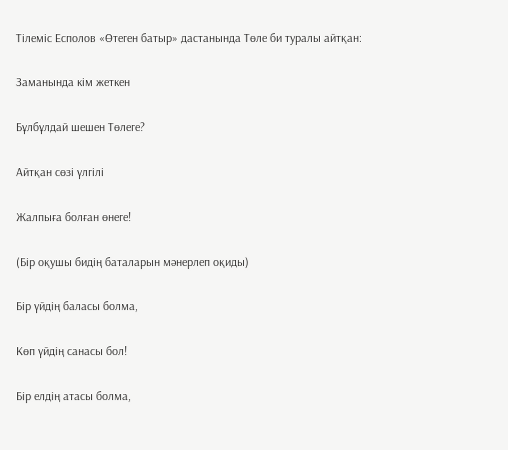Тілеміс Есполов «Өтеген батыр» дастанында Төле би туралы айтқан:

Заманында кім жеткен

Бұлбұлдай шешен Төлеге?

Айтқан сөзі үлгілі

Жалпыға болған өнеге!

(Бір оқушы бидің баталарын мәнерлеп оқиды)

Бір үйдің баласы болма,

Көп үйдің санасы бол!

Бір елдің атасы болма,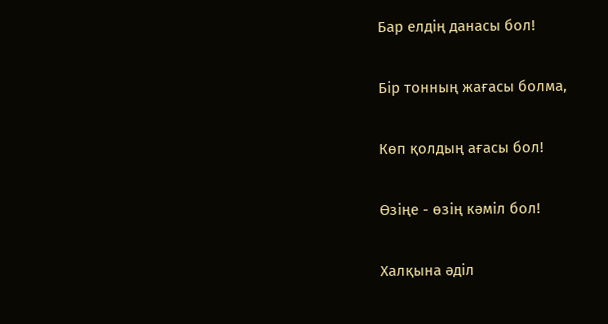Бар елдің данасы бол!

Бір тонның жағасы болма,

Көп қолдың ағасы бол!

Өзіңе - өзің кәміл бол!

Халқына әділ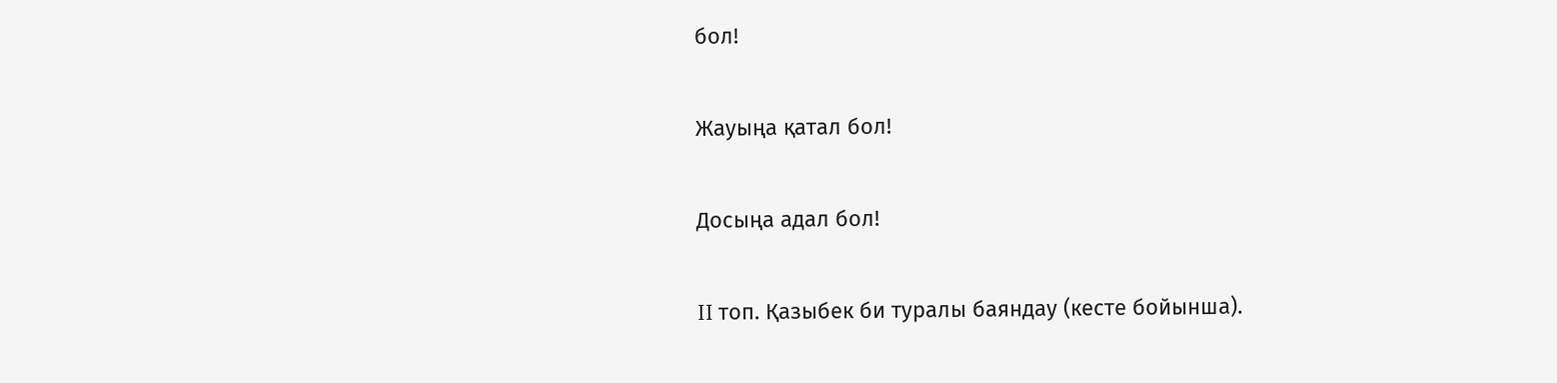бол!

Жауыңа қатал бол!

Досыңа адал бол!

II топ. Қазыбек би туралы баяндау (кесте бойынша).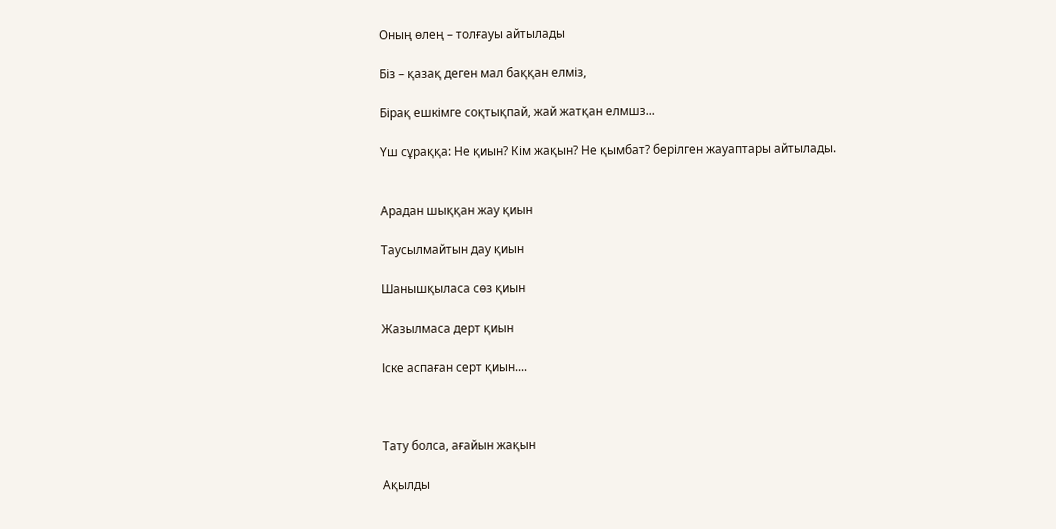Оның өлең – толғауы айтылады

Біз – қазақ деген мал баққан елміз,

Бірақ ешкімге соқтықпай, жай жатқан елмшз...

Үш сұраққа: Не қиын? Кім жақын? Не қымбат? берілген жауаптары айтылады.


Арадан шыққан жау қиын

Таусылмайтын дау қиын

Шанышқыласа сөз қиын

Жазылмаса дерт қиын

Іске аспаған серт қиын....



Тату болса, ағайын жақын

Ақылды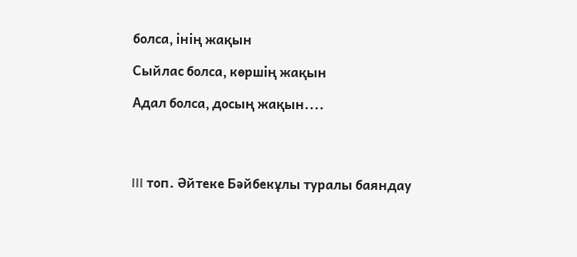болса, інің жақын

Сыйлас болса, көршің жақын

Адал болса, досың жақын....




III топ. Әйтеке Бәйбекұлы туралы баяндау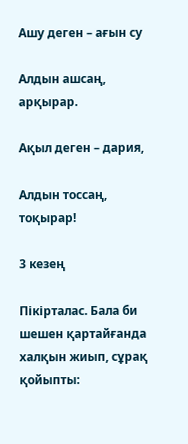Ашу деген – ағын су

Алдын ашсаң, арқырар.

Ақыл деген – дария,

Алдын тоссаң, тоқырар!

3 кезең

Пікірталас. Бала би шешен қартайғанда халқын жиып, сұрақ қойыпты: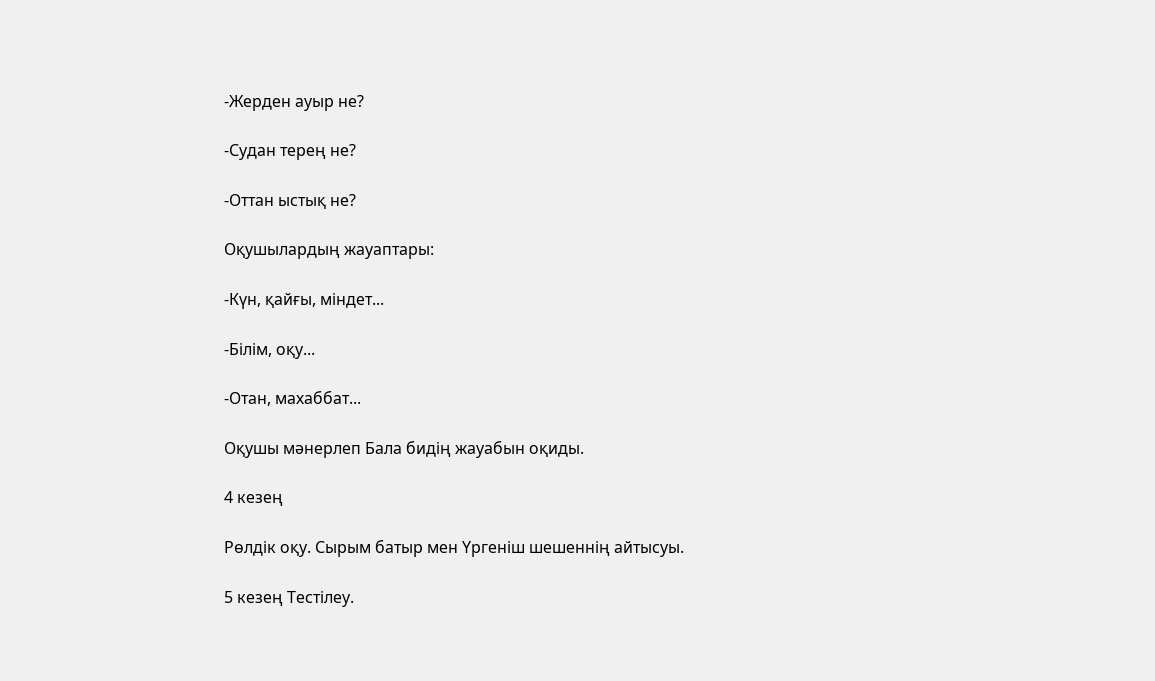-Жерден ауыр не?

-Судан терең не?

-Оттан ыстық не?

Оқушылардың жауаптары:

-Күн, қайғы, міндет...

-Білім, оқу...

-Отан, махаббат...

Оқушы мәнерлеп Бала бидің жауабын оқиды.

4 кезең

Рөлдік оқу. Сырым батыр мен Үргеніш шешеннің айтысуы.

5 кезең Тестілеу.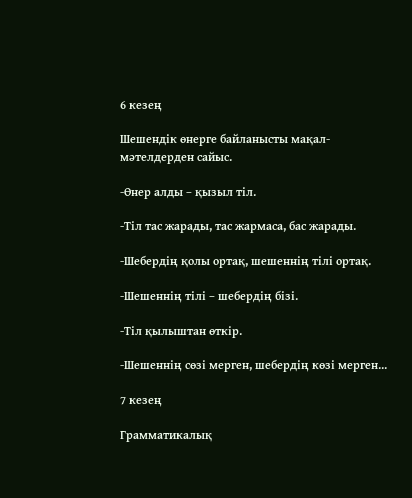6 кезең

Шешендік өнерге байланысты мақал-мәтелдерден сайыс.

-Өнер алды – қызыл тіл.

-Тіл тас жарады, тас жармаса, бас жарады.

-Шебердің қолы ортақ, шешеннің тілі ортақ.

-Шешеннің тілі – шебердің бізі.

-Тіл қылыштан өткір.

-Шешеннің сөзі мерген, шебердің көзі мерген...

7 кезең

Грамматикалық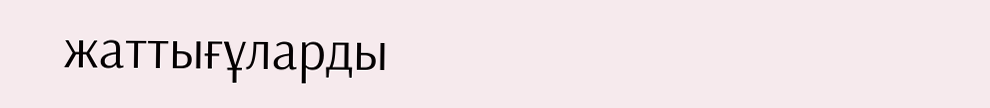жаттығұларды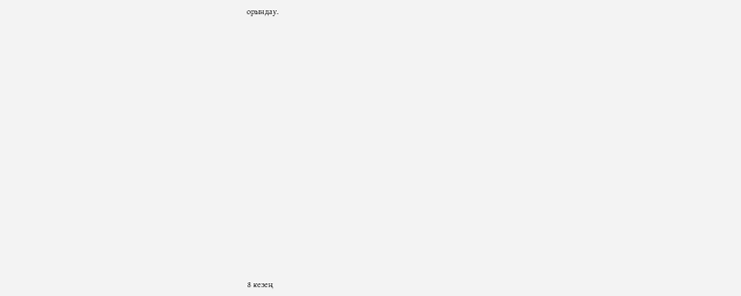орындау.























8 кезең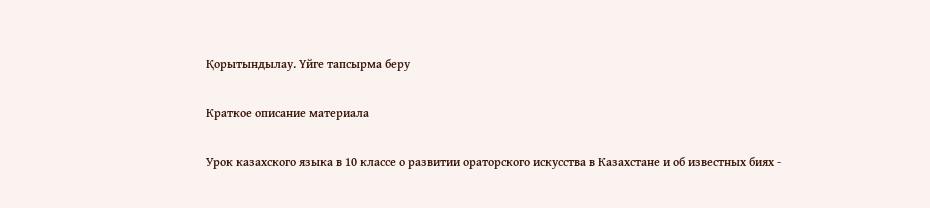Қорытындылау. Үйге тапсырма беру

Краткое описание материала

Урок казахского языка в 10 классе о развитии ораторского искусства в Казахстане и об известных биях -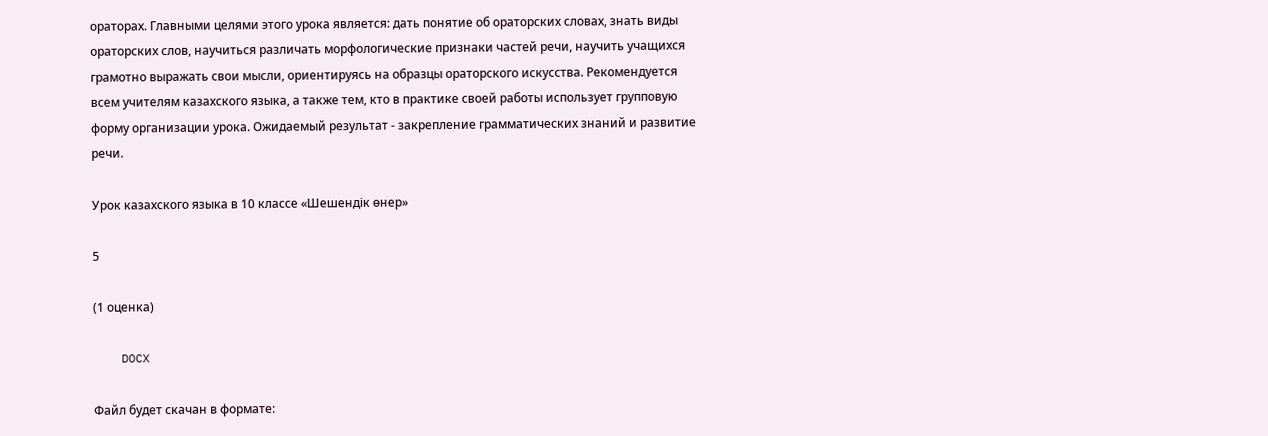ораторах. Главными целями этого урока является: дать понятие об ораторских словах, знать виды ораторских слов, научиться различать морфологические признаки частей речи, научить учащихся грамотно выражать свои мысли, ориентируясь на образцы ораторского искусства. Рекомендуется всем учителям казахского языка, а также тем, кто в практике своей работы использует групповую форму организации урока. Ожидаемый результат - закрепление грамматических знаний и развитие речи.

Урок казахского языка в 10 классе «Шешендік өнер»

5

(1 оценка)

    DOCX

Файл будет скачан в формате: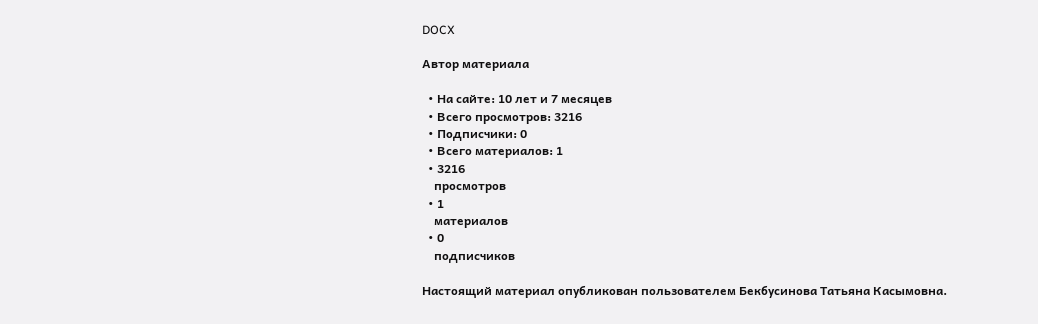DOCX

Автор материала

  • На сайте: 10 лет и 7 месяцев
  • Всего просмотров: 3216
  • Подписчики: 0
  • Всего материалов: 1
  • 3216
    просмотров
  • 1
    материалов
  • 0
    подписчиков

Настоящий материал опубликован пользователем Бекбусинова Татьяна Касымовна.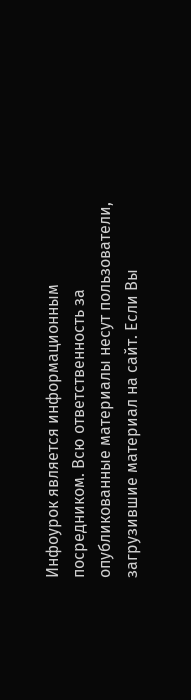Инфоурок является информационным посредником. Всю ответственность за опубликованные материалы несут пользователи, загрузившие материал на сайт. Если Вы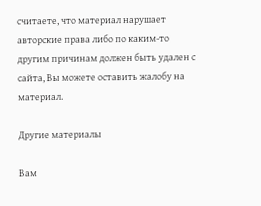считаете, что материал нарушает авторские права либо по каким-то другим причинам должен быть удален с сайта, Вы можете оставить жалобу на материал.

Другие материалы

Вам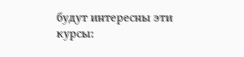будут интересны эти курсы: